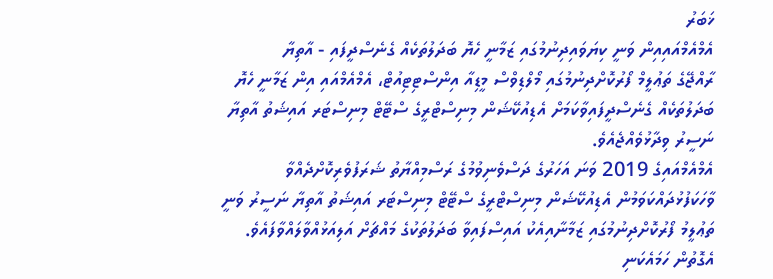ޚަބަރު
އެމްއެމްއައިއިން ވަނީ ކިޔަވައިދިނުމުގައި ޒަމާނީ ހެޔޮ ބަދަލުތަކެއް ގެނެސްދީފައި - އާތިޔާ
ރާއްޖޭގެ ތަޢުލީމް ފޯރުކޮށްދިނުމުގައި މޯލްޑިވްސް މީޑިއާ އިންސްޓިޓިއުޓް، އެމްއެމްއައި އިން ޒަމާނީ ހެޔޮ ބަދަލުތަކެއް ގެނެސްދީފައިވާކަމަށް އެޑިއުކޭޝަން މިނިސްޓްރީގެ ސްޓޭޓް މިނިސްޓަރ އައިޝަތު އާތިޔާ ނަސީރު ވިދާޅުވެއްޖެއެވެ.
އެމްއެމްއައިގެ 2019 ވަނަ އަހަރުގެ ދަސްވެނިވުމުގެ ރަސްމިއްޔާތު ޝަރަފުވެރިކޮށްދެއްވާ ވާހަކަފުޅުދައްކަވަމުން އެޑިއުކޭޝަން މިނިސްޓްރީގެ ސްޓޭޓް މިނިސްޓަރ އައިޝަތު އާތިޔާ ނަސީރު ވަނީ ތަޢުލީމު ފޯރުކޮށްދިނުމުގައި ޒަމާނާއިއެކު އައިސްފައިވާ ބަދަލުތަކުގެ މައްޗަށް އަލިއަޅުއްވާލައްވާފައެވެ. އެގޮތުން ހަމައެކަނި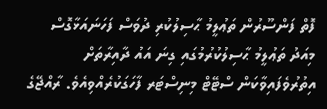ފޮތް ފަންސޫރުން ތަޢުލީމު ޙާސިލުކުރި ދުވަސް ފަހަނައަޅާގޮސް މިއަދު ތަޢުލީމު ޙާސިލުކުރުމުގައި ގިނަ އައު ދާއިރާތަށް އިތުރުވެފައިވާކަން ސްޓޭޓް މިނިސްޓަރ ފާހަގަކުރެއްވިއެވެ. ރާއްޖޭގެ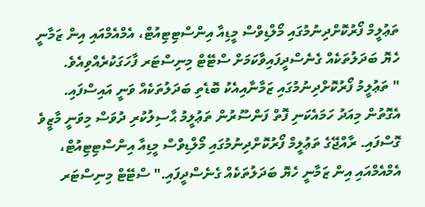ތަޢުލީމް ފޯރުކޮށްދިނުމުގައި މޯލްޑިވްސް މީޑިއާ އިންސްޓިޓިއުޓް، އެމްއެމްއައި އިން ޒަމާނީ ހެޔޮ ބަދަލުތަކެއް ގެނެސްދީފައިވާކަމަށް ސްޓޭޓް މިނިސްޓަރ ފާހަގަކުރެއްވިއެވެ.
" ތަޢުލީމު ފޯރުކޮށްދިނުމުގައި ޒަމާނާއިއެކު ބޮޑެތި ބަދަލުތަކެއް ވަނީ އައިސްފައި. އެގޮތުން މިއަދު ހަމައެކަނި ފޮތް ފަންސޫރުން ތަޢުލީމު ޙާސިލުކުރި ދުވަސް މިވަނީ މާޒީވެ ގޮސްފައި. ރާއްޖޭގެ ތަޢުލީމް ފޯރުކޮށްދިނުމުގައި މޯލްޑިވްސް މީޑިއާ އިންސްޓިޓިއުޓް، އެމްއެމްއައި އިން ޒަމާނީ ހެޔޮ ބަދަލުތަކެއް ގެނެސްދީފައި." ސްޓޭޓް މިނިސްޓަރ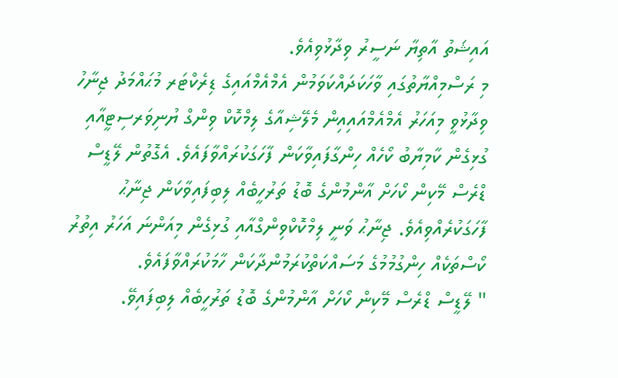އައިޝަތު އާތިޔާ ނަސީރު ވިދާޅުވިއެވެ.
މި ރަސްމިއްޔާތުގައި ވާހަކަދައްކަވަމުން އެމްއެމްއައިގެ ޑިރެކްޓަރ މުޙައްމަދު ޖިނާހު ވިދާޅުވީ މިއަހަރު އެމްއެމްއައިއިން މެލޭޝިއާގެ ލިމްކޮކް ވިންގް ޔުނިވަރސިޓީއާއި ގުޅިގެން ކާމިޔާބު ކޯހެއް ހިންގާފައިވާކަން ފާހަގަކުރައްވާފައެވެ. އެގޮތުން ލޭޑީސް ޑްރެސް މޭކިން ކޯހަށް އާންމުންގެ ބޮޑު ތަރުހީބެއް ލިބިފައިވާކަން ޖިނާޙު ފާހަގަކުރެއްވިއެވެ. ޖިނާޙު ވަނީ ލިމްކޮކްވިންގްއާއި ގުޅިގެން މިއަންނަ އަހަރު އިތުރު ކޯސްތަކެއް ހިންގުމުމުގެ މަސައްކަތްކުރަމުންދާކަން ހާމަކުރައްވާފައެވެ.
" ލޭޑީސް ޑްރެސް މޭކިން ކޯހަށް އާންމުންގެ ބޮޑު ތަރުހީބެއް ލިބިފައިވޭ.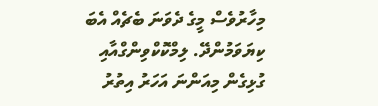މިހާރުވެސް މީގެ ދެވަނަ ބެޗެއް އެބަ ކިޔަވަމުންދޭ. ލިމްކޮކްވިންގްއާއި ގުޅިގެން މިއަންނަ އަހަރު އިތުރު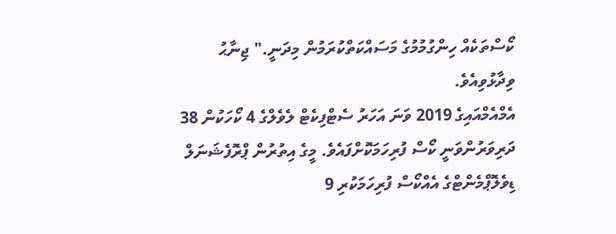ކޯސްތަކެއް ހިންގުމުމުގެ މަސައްކަތްކުރަމުން މިދަނީ." ޖިނާޙު ވިދާޅުވިއެވެ.
އެމްއެމްއައިގެ 2019 ވަނަ އަހަރު ސެޓްފިކެޓް ލެވެލްގެ 4 ކޯހަކުން 38 ދަރިވަރުންވަނީ ކޯސް ފުރިހަމަކޮށްފައެވެ. މީގެ އިތުރުން ޕްރޮފެޝަނަލް ޑިވެލޮޕްމެންޓްގެ އެއްކޯސް ފުރިހަމަކުރި 9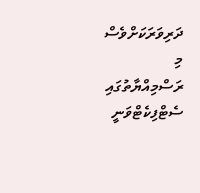ދަރިވަރަކަށްވެސް މި ރަސްމިއްޔާތުގައި ސެޓްފިކެޓްވަނީ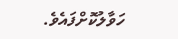ހަވާލުކޮށްފައެވެ.